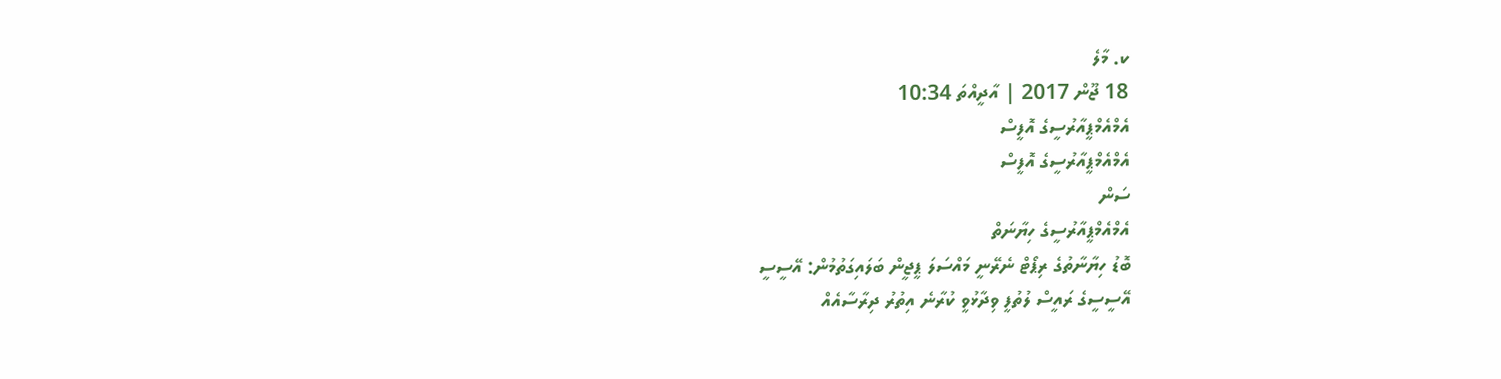ކ. މާލެ
18 ޖޫން 2017 | އާދީއްތަ 10:34
އެމްއެމްޕީއާރުސީގެ އޮފީސް
އެމްއެމްޕީއާރުސީގެ އޮފީސް
ސަން
އެމްއެމްޕީއާރުސީގެ ހިޔާނަތް
ބޮޑު ހިޔާނާތުގެ ރިޕޯޓް ނެރޭނީ މައްސަލަ ޕީޖީން ބަލައިގަތުމުން: އޭސީސީ
އޭސީސީގެ ރައީސް ލުތުފީ ވިދާޅުވީ ކުރާނެ އިތުރު ދިރާސާއެއް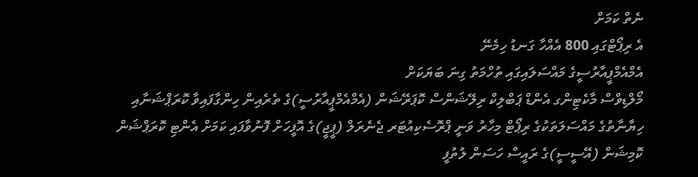ނެތް ކަމަށް
އެ ރިޕޯޓްގައި 800 އެއްހާ ގަނޑު ހިމެނޭ
އެމްއެމްޕީއާރުސީގެ މައްސަލައިގައި ތުހްމަތު ގިނަ ބަޔަކަށް
މޯލްޑިވްސް މާކެޓިންގ އެންޑް ޕަބްލިކް ރިލޭޝަންސް ކޮޕަރޭޝަން (އެމްއެމްޕީއާރުސީ)ގެ ތެރެއިން ހިންގާފައިވާ ކޮރަޕްޝަނާއި ހިޔާނާތުގެ މައްސަލަތަކުގެ ރިޕޯޓް މިހާރު ވަނީ ޕްރޮސެކިއުޓަރ ޖެނެރަލް (ޕީޖީ)ގެ އޮފީހަށް ފޮނުވާފައި ކަމަށް އެންޓި ކޮރަޕްޝަން ކޮމިޝަން (އޭސީސީ)ގެ ރައީސް ހަސަން ލުތުފީ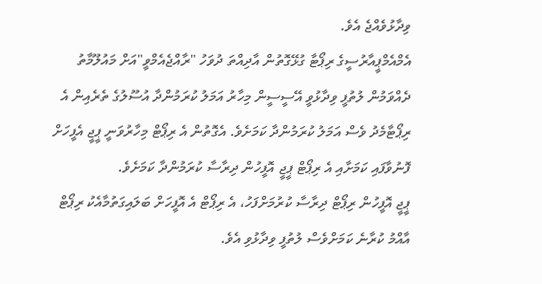ވިދާޅުވެއްޖެ އެވެ.
އެމްއެމްޕީއާރުސީގެ ރިޕޯޓާ ގުޅޭގޮތުން އާދިއްތަ ދުވަހު "ރާއްޖެއެމްވީ"އަށް މައުލޫމާތު ދެއްވަމުން ލުތުފީ ވިދާޅުވީ އޭސީސީން މިހާރު އަމަލު ކުރަމުންދާ އުސޫލުގެ ތެރެއިން އެ ރިޕޯޓާމެދު ވެސް އަމަލު ކުރަމުންދާ ކަމަށެވެ. އެގޮތުން އެ ރިޕޯޓް މިހާރުވަނީ ޕީޖީ އެފީހަށް ފޮނުވާފައި ކަމަށާއި އެ ރިޕޯޓް ޕީޖީ އޮފީހުން ދިރާސާ ކުރަމުންދާ ކަމަށެވެ.
ޕީޖީ އޮފީހުން ރިޕޯޓް ދިރާސާ ކުރުމަށްފަހު، އެ ރިޕޯޓް އެ އޮފީހަށް ބަލައިގަތުމާއެކު ރިޕޯޓް އާއްމު ކުރާނެ ކަމަށްވެސް ލުތުފީ ވިދާޅުވި އެވެ.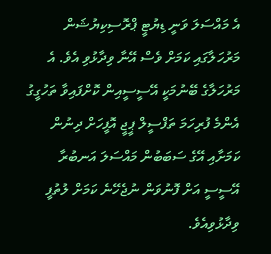އެ މައްސަލަ ވަނީ ޑިޔުޓީ ޕްރޮސިކިޔުޝަން މަރުހަލާގައި ކަމަށް ވެސް އޭނާ ވިދާޅުވި އެވެ. އެ މަރުހަލާގެ ބޭނުމަކީ އޭސީސީއިން ކޮށްފައިވާ ތަހުގީގު އެންމެ ފުރިހަމަ ތަފްސީލް ޕީޖީ އޮފީހަށް ދިނުން ކަމަށާއި އޭގެ ސަބަބުން މައްސަލަ އަނބުރާ އޭސީސީ އަށް ފޮނުވަން ނުޖެހޭނެ ކަމަށް ލުތުފީ ވިދާޅުވިއެވެ.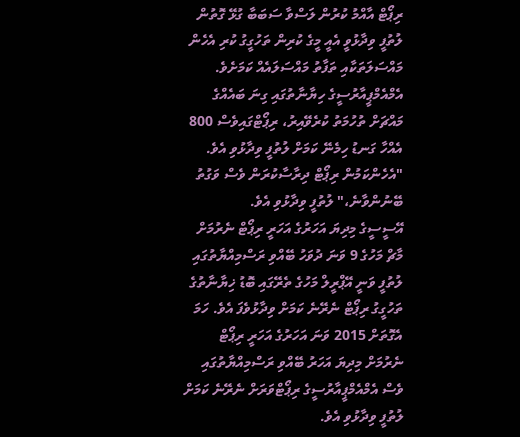ރިޕޯޓް އާއްމު ކުރުން ލަސްވާ ސަބަބާ ގުޅޭ ގޮތުން ލުތުފީ ވިދާޅުވީ އެއީ މީގެ ކުރިން ތަހުގީގު ކުރި އެހެން މައްސަލަތަކާއި ތަފާތު މައްސަލައެއް ކަމަށެވެ. އެމްއެމްޕީއާރުސީގެ ހިޔާނާތުގައި ގިނަ ބައެއްގެ މައްޗަށް ތުހުމަތު ކުރެވޭއިރު، ރިޕޯޓްގައިވެސް 800 އެއްހާ ގަނޑު ހިމެނޭ ކަމަށް ލުތުފީ ވިދާޅުވި އެވެ.
"އެހެންކަމުން ރިޕޯޓް ދިރާސާކުރަން ވެސް ވަގުތު ބޭނުންވާނެ،" ލުތުފީ ވިދާޅުވި އެވެ.
އޭސީސީގެ މިދިޔަ އަހަރުގެ އަހަރީ ރިޕޯޓް ނެރުމަށް މާޗް މަހުގެ 9 ވަނަ ދުވަހު ބޭއްވި ރަސްމިއްޔާތުގައި ލުތުފީ ވަނީ އޭޕްރީލް މަހުގެ ތެރޭގައި ބޮޑު ޚިޔާނާތުގެ ތަހުގީގު ރިޕޯޓް ނެރޭނެ ކަމަށް ވިދާޅުވެފަ އެވެ. ހަމަ އެގޮތަށް 2015 ވަނަ އަހަރުގެ އަހަރީ ރިޕޯޓް ނެރުމަށް މިދިޔަ އަހަރު ބޭއްވި ރަސްމިއްޔާތުގައި ވެސް އެމްއެމްޕީއާރުސީގެ ރިޕޯޓްވަރަށް ނެރޭނެ ކަމަށް ލުތުފީ ވިދާޅުވި އެވެ.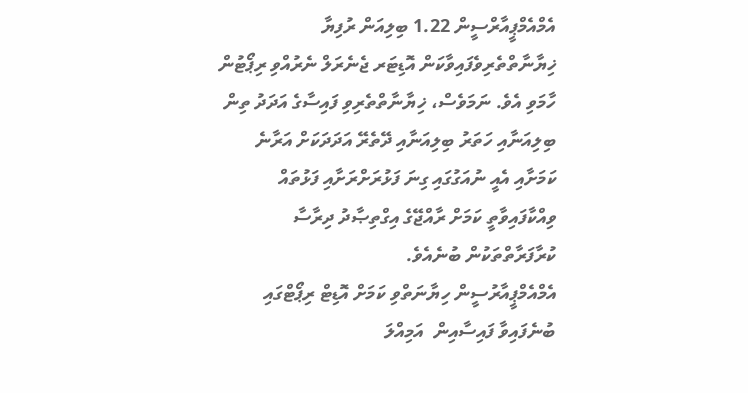އެމްއެމްޕީއާރްސީން 1.22 ބިލިއަން ރުފިޔާ ޚިޔާނާތްތެރިވެފައިވާކަން އޮޑިޓަރ ޖެނެރަލް ނެރުއްވި ރިޕޯޓުން ހާމަވި އެވެ. ނަމަވެސް، ޚިޔާނާތްތެރިވި ފައިސާގެ އަދަދު ތިން ބިލިއަނާއި ހަތަރު ބިލިއަނާއި ދޭތެރޭ އަދަދަކަށް އަރާނެ ކަމަށާއި އެއީ ނުއަގުގައި ގިނަ ފަޅުރަށްރަށާއި ފަޅުތައް ވިއްކާފައިވާތީ ކަމަށް ރާއްޖޭގެ އިގްތިޞާދު ދިރާސާ ކުރާފަރާތްތަކުން ބުނެއެވެ.
އެމްއެމްޕީއާރުސީން ހިޔާނަތްވި ކަމަށް އޮޑިޓް ރިޕޯޓްގައި ބުނެފައިވާ ފައިސާއިން  އަމިއްލަ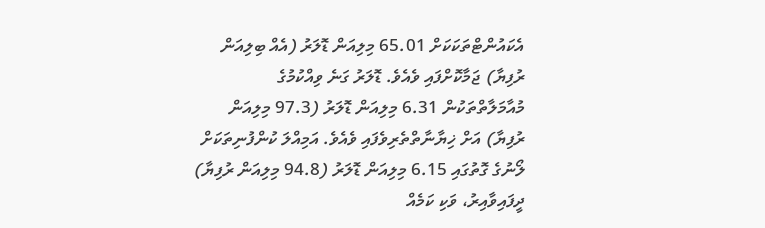އެކައުންޓްތަކަކަށް 65.01 މިލިއަން ޑޮލަރު (އެއް ބިލިއަން ރުފިޔާ) ޖަމާކޮށްފައި ވެއެވެ. ޑޮލަރު ގަނެ ވިއްކުމުގެ މުއާމަލާތްތަކުން 6.31 މިލިއަން ޑޮލަރު (97.3 މިލިއަން ރުފިޔާ) އަށް ޚިޔާނާތްތެރިވެފައި ވެއެވެ. އަމިއްލަ ކުންފުނިތަކަށް ލޯނުގެ ގޮތުގައި 6.15 މިލިއަން ޑޮލަރު (94.8 މިލިއަން ރުފިޔާ) ދީފައިވާއިރު، ވަކި ކަމެއް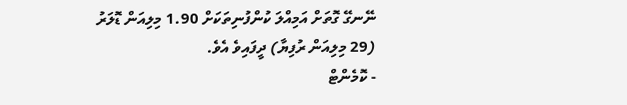ނޭނގޭ ގޮތަށް އަމިއްލަ ކުންފުނިތަކަށް 1.90 މިލިއަން ޑޮލަރު (29 މިލިއަން ރުފިޔާ) ދީފައިވެ އެވެ.
- ކޮމެންޓް